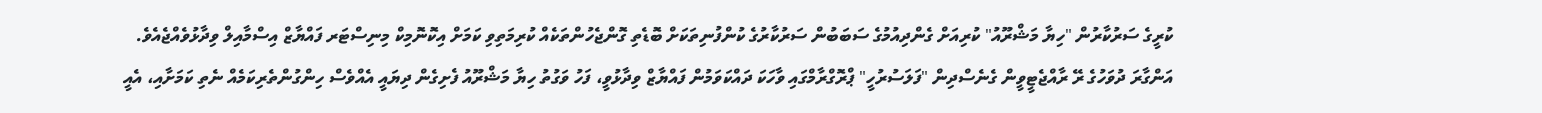ކުރީގެ ސަރުކާރުން "ހިޔާ މަޝްރޫއު" ކުރިއަށް ގެންދިއުމުގެ ސަބަބުން ސަރުކާރުގެ ކުންފުނިތަކަށް ބޮޑެތި ގޮންޖެހުންތަކެއް ކުރިމަތިވި ކަމަށް އިކޮނޮމިކް މިނިސްޓަރ ފައްޔާޒް އިސްމާއިލް ވިދާޅުވެއްޖެއެވެ.
އަންގާރަ ދުވަހުގެ ރޭ ރާއްޖެޓީވީން ގެނެސްދިން "ފަލަސުރުހީ" ޕްރޮގްރާމްގައި ވާހަކަ ދައްކަވަމުން ފައްޔާޒް ވިދާޅުވީ، ފަހު ވަގުތު ހިޔާ މަޝްރޫއު ފެށިގެން ދިޔައީ އެއްވެސް ހިންގުންތެރިކަމެއް ނެތި ކަމަށާއި، އެއީ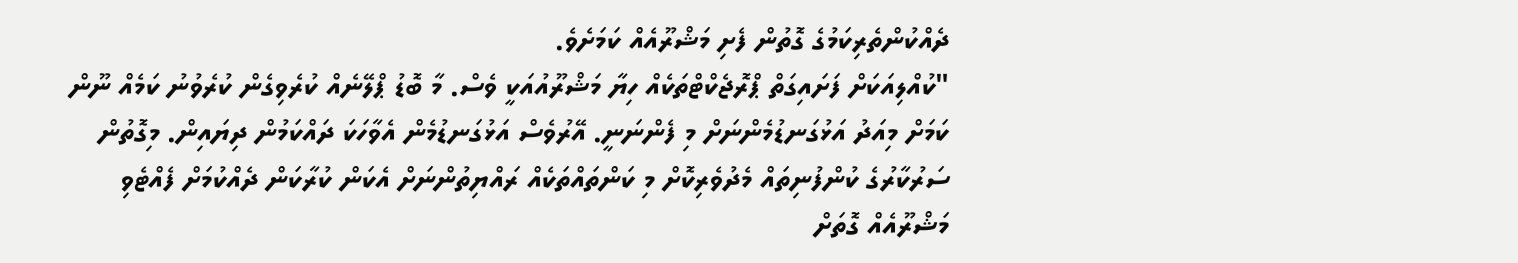ދެއްކުންތެރިކަމުގެ ގޮތުން ފެށި މަޝްރޫއެއް ކަމަށެވެ.
"ކުއްލިއަކަށް ފަށައިގަތް ޕްރޮޖެކްޓްތަކެއް ހިޔާ މަޝްރޫއުއަކީ ވެސް. މާ ބޮޑު ޕްލޭނެއް ކުރެވިގެން ކުރެވުނު ކަމެއް ނޫން ކަމަށް މިއަދު އަޅުގަނޑުމެންނަށް މި ފެންނަނީ. އޭރުވެސް އަޅުގަނޑުމެން އެވާހަކަ ދައްކަމުން ދިޔައިން. މިގޮތުން ސަރުކާރުގެ ކުންފުނިތައް މެދުވެރިކޮށް މި ކަންތައްތަކެއް ރައްޔިތުންނަށް އެކަން ކުރާކަން ދެއްކުމަށް ފެއްޓެވި މަޝްރޫއެއް ގޮތަށް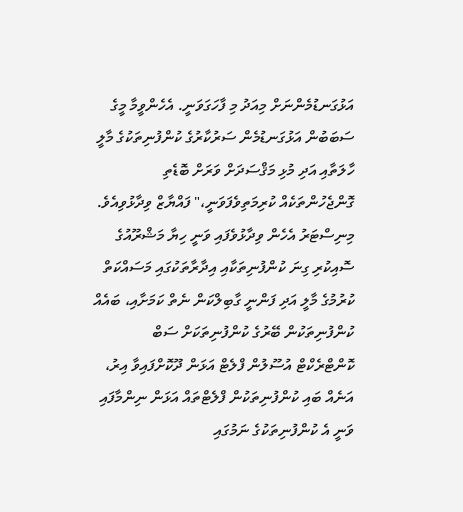އަޅުގަނޑުމެންނަށް މިއަދު މި ފާހަގަވަނީ. އެހެންވީމާ މީގެ ސަބަބުން އަޅުގަނޑުމެން ސަރުކާރުގެ ކުންފުނިތަކުގެ މާލީ ހާލަތާއި އަދި މުޅި މަޤްސަދަށް ވަރަށް ބޮޑެތި ގޮންޖެހުންތަކެއް ކުރިމަތިވެފަވަނީ،" ފައްޔާޒް ވިދާޅުވިއެވެ.
މިނިސްޓަރު އެހެން ވިދާޅުވެފައި ވަނީ ހިޔާ މަޝްރޫއުގެ ސޮއިކުރި ގިނަ ކުންފުނިތަކާއި އިދާރާތަކުގައި މަސައްކަތް ކުރުމުގެ މާލީ އަދި ފަންނީ ގާބިލްކަން ނެތް ކަމަށާއި، ބައެއް ކުންފުނިތަކުން ބޭރުގެ ކުންފުނިތަކަށް ސަބް ކޮންޓްރެކްޓް އުސޫލުން ފްލެޓް އަޅަން ދޫކޮށްފައިވާ އިރު، އަނެއް ބައި ކުންފުނިތަކުން ފްލެޓްތައް އަޅަން ނިންމާފައި ވަނީ އެ ކުންފުނިތަކުގެ ނަމުގައި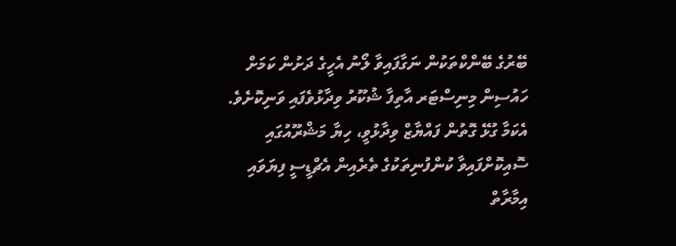ބޭރުގެ ބޭންކްތަކުން ނަގާފައިވާ ލޯނު އެހީގެ ދަށުން ކަމަށް ހައުސިން މިނިސްޓަރ އާތިފާ ޝުކޫރު ވިދާޅުވެފައި ވަނިކޮށެވެ.
އެކަމާ ގުޅޭ ގޮތުން ފައްޔާޒް ވިދާޅުވީ، ހިޔާ މަޝްރޫއުގައި ސޮއިކޮށްފައިވާ ކުންފުނިތަކުގެ ތެރެއިން އެޗްޑީސީ ފިޔަވައި އިމާރާތް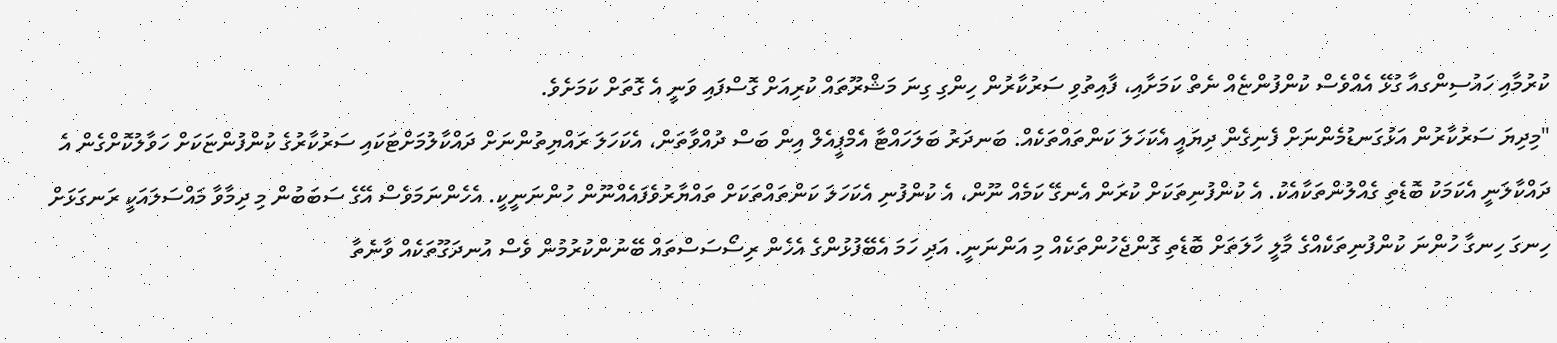ކުރުމާއި ހައުސިންގއާ ގުޅޭ އެއްވެސް ކުންފުންޏެއް ނެތް ކަމަށާއި، ފާއިތުވި ސަރުކާރުން ހިންގި ގިނަ މަޝްރޫތައް ކުރިއަށް ގޮސްފައި ވަނީ އެ ގޮތަށް ކަމަށެވެ.
"މިދިޔަ ސަރުކާރުން އަޅުގަނޑުމެންނަށް ފެނިގެން ދިޔައީ އެކަހަލަ ކަންތައްތަކެއް. ބަނދަރު ބަލަހައްޓާ އެމްޕީއެލް އިން ބަސް ދުއްވާތަން، އެކަހަލަ ރައްޔިތުންނަށް ދައްކާލުމަށްޓަކައި ސަރުކާރުގެ ކުންފުންޏަކަށް ހަވާލުކޮށްގެން އެ ދައްކާލަނީ އެކަމަކު ބޮޑެތި ގެއްލުންތަކާއެކު. އެ ކުންފުނިތަކަށް ކުރަން އެނގޭ ކަމެއް ނޫން، އެ ކުންފުނި އެކަހަލަ ކަންތައްތަކަށް ތައްޔާރުވެފައެއްނޫން ހުންނަނީކީ. އެހެންނަމަވެސް އޭގެ ސަބަބުން މި ދިމާވާ މައްސަލައަކީ ރަނގަޅަށް ހިނގަ ހިނގާ ހުންނަ ކުންފުނިތަކެއްގެ މާލީ ހާލަތަށް ބޮޑެތި ގޮންޖެހުންތަކެއް މި އަންނަނީ. އަދި ހަމަ އެބޭފުޅުންގެ އެހެން ރިސޯސަސްތައް ބޭނުންކުރުމުން ވެސް އުނދަގޫތަކެއް ވާނެތާ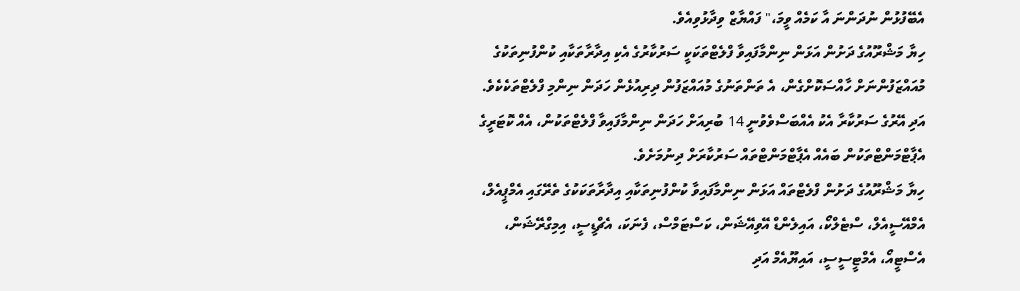އެބޭފުޅުން ނުދަންނަ އާ ކަމެއް ވީމަ،" ފައްޔާޒް ވިދާޅުވިއެވެ.
ހިޔާ މަޝްރޫއުގެ ދަށުން އަޅަން ނިންމާފައިވާ ފްލެޓްތަކަކީ ސަރުކާރުގެ އެކި އިދާރާތަކާއި ކުންފުނިތަކުގެ މުއައްޒަފުންނަށް ހާއްސަކޮށްގެން، އެ ތަންތަނުގެ މުއައްޒަފުން ދިރިއުޅެން ހަދަން ނިންމި ފްލެޓްތަކެކެވެ. އަދި އޭރުގެ ސަރުކާރާ އެކު އެއްބަސްވެވުނީ 14 ބުރިއަށް ހަދަން ނިންމާފައިވާ ފްލެޓްތަކުން، އެއް ކޮޓަރީގެ އެޕާޓްމަންޓްތަކުން ބައެއް އެޕާޓްމަންޓްތައް ސަރުކާރަށް ދިނުމަށެވެ.
ހިޔާ މަޝްރޫއުގެ ދަށުން ފްލެޓްތައް އަޅަން ނިންމާފައިވާ ކުންފުނިތަކާއި އިދާރާތަކަކުގެ ތެރޭގައި އެމްޕީއެލް، އެމްއޭސީއެލް، ސްޓެލްކޯ، އައިލެންޑް އޭވިއޭޝަން، ކަސްޓަމްސް، ފެނަކަ، އެޗްޑީސީ، އިމިގްރޭޝަން، އެސްޓީއޯ، އެމްޓީސީސީ، އައިޔޫއެމް އަދި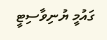ގައުމީ ޔުނިވާސިޓީ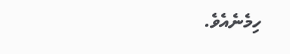ހިމެނެއެވެ.